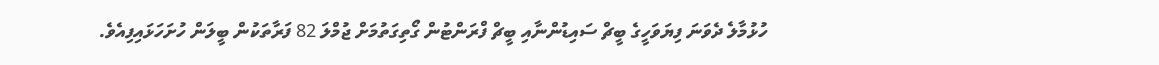ހުޅުމާލެ ދެވަނަ ފިޔަވަހީގެ ބީޗް ސައިޑުންނާއި ބީޗް ފްރަންޓުން ގޯތިގަތުމަށް ޖުމްލަ 82 ފަރާތަކުން ބީލަން ހުށަހަޅައިފިއެވެ.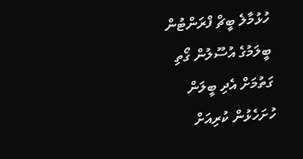ހުޅުމާލެ ބީޗް ފްރަންޓުން ބީލަމުގެ އުސޫލުން ގޯތި ގަތުމަށް އެދި ބީލަން ހުށަހެޅުން ކުރިއަށް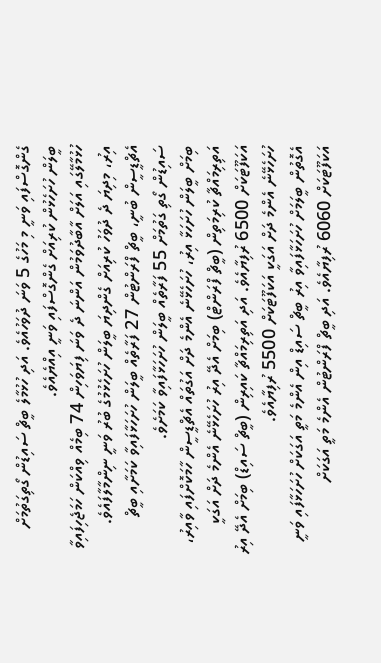ގެންގޮސްފައި ވަނީ މި މަހުގެ 5 ވަނަ ދުވަހުއެވެ. އަދި ހުޅުމާލެ ބީޗް ސައިޑުން ގޯތިގަތުމަށް ބީލަން ހުށަހެޅުން ކުރިއަށް ގެންގޮސްފައި ވަނީ އިއްޔެއެވެ.
ހުޅުމާލޭގައި އަލަށް އާބާދުވަމުން އަންނަ ދެ ވަނަ ފިޔަވަހިން 74 ބިމެއް ވިއްކަން ހަމަޖެހިފައިވާ އިރު، މިދިޔަ ދެ ދުވަހު ކުރިއަށް ގެންދިޔަ ބީލަން ހުށަހެޅުމުގެ ބުރު ވަނީ ނިންމާލާފައެވެ. އެޗްޑީސީން ބުނީ، ބީޗް ފްރަންޓުން 27 ފަރާތެއް ބީލަން ހުށަހަޅާފައިވާ ކަމަށާއި ބީޗް ސައިޑުން ގޯތި ގަތުމަށް 55 ފަރާތެއް ބީލަން ހުށަހަޅާފައިވާ ކަމަށެވެ.
ބިމަށް ބީލަން ހުށަހަޅާ އިރު، ހުށަހެޅޭނެ އެންމެ ދަށް އަގުތައް އެޗްޑީސީން ހާމަކޮށްފައި ވާއިރު، އަތިރިމައްޗާ ކުރިމަތިން (ބީޗް ފްރަންޓް) ބިމަށް އެދޭ އިރު ހުށަހެޅޭނެ އެންމެ ދަށް އަގަކީ އަކަފޫޓަކަށް 6500 ރުފިޔާއެވެ. އަދި އަތިރިމައްޗާ ކައިރިން (ބީޗް ސައިޑް) ބިމަށް އެދޭ އިރު ހުށަހެޅޭނެ އެންމެ ދަށް އަގަކީ އަކަފޫޓަކަށް 5500 ރުފިޔާއެވެ.
އެގޮތުން ބީލަމަށް ހުށަހަޅާފައިވާ އިރު ބީޗް ސައިޑް އިން އެންމެ މަތީ އަގަކަށް ހުށަހަޅާފައި ވަނީ އަކަފޫޓަކަށް 6060 ރުފިޔާއެވެ. އަދި ބީޗް ފްރަންޓުން އެންމެ މަތީ އަގަކަށް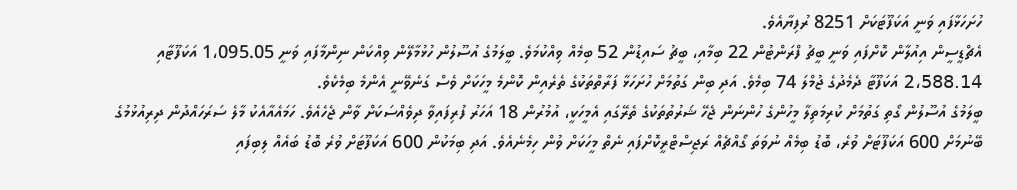ހުށަހަޅާފައި ވަނީ އަކަފޫޓަކަށް 8251 ރުފިޔާއެވެ.
އެޗްޑީސީން އިއުލާން ކޮށްފައި ވަނީ ބީޗު ފްރަންޓުން 22 ބިމާއި، ބީޗު ސައިޑުން 52 ބިމެއް ވިއްކުމަވެ. ބީލަމުގެ އުސޫލުން ހުޅުމާލޭން ވިއްކަން ނިންމާފައި ވަނީ 1،095.05 އަކަފޫޓާއި 2،588.14 އަކަފޫޓާ ދެމެދުގެ ޖުމްލަ 74 ބިމެވެ. އަދި ބިން ގަތުމަށް ހުށަހަޅާ ފަރާތްތަކުގެ ތެރެއިން ކޮންމެ މީހަކަށް ވެސް ގަނެވޭނީ އެންމެ ބިމެކެވެ.
ބީލަމުގެ އުސޫލުން ގޯތި ގަތުމަށް ކުރިމަތިލާ މީހުންގެ ހުންނަން ޖެހޭ ޝަރުތުތަކުގެ ތެރޭގައި އެމީހަކީ، އުމުރުން 18 އަހަރު ފުރިފައިވާ ދިވެއްސަކަށް ވާން ޖެހެއެވެ. ހަމައެއާއެކު މާލެ ސަރަހައްދުން ދިރިއުޅުމުގެ ބޭނުމަށް 600 އަކަފޫޓަށް ވުރެ، ބޮޑު ބިމެއް ނުވަތަ ގޯއްޗެއް ރަޖިސްޓްރީކޮށްފައި ނެތް މީހަކަށް ވުން ހިމެނެއެވެ. އަދި ބިމަކުން 600 އަކަފޫޓަށް ވުރެ ބޮޑު ބައެއް ލިބިފައި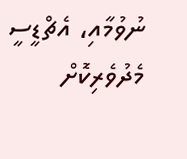ނުވުމާއި، އެޗްޑީސީ މެދުވެރިކޮށް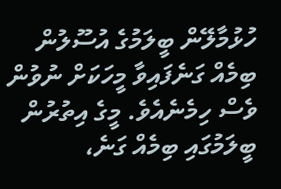ހުޅުމާލޭން ބީލަމުގެ އުސޫލުން ބިމެއް ގަނެފައިވާ މީހަކަށް ނުވުން ވެސް ހިމެނެއެވެ. މީގެ އިތުރުން ބީލަމުގައި ބިމެއް ގަނެ،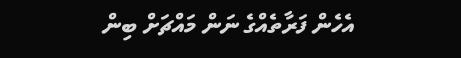އެހެން ފަރާތެއްގެ ނަން މައްޗަށް ބިން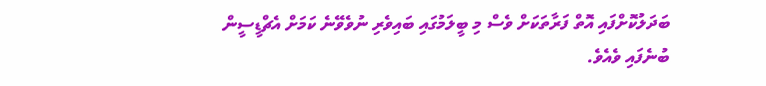ބަދަލުކޮށްފައި އޮތް ފަރާތަކަށް ވެސް މި ބީލަމުގައި ބައިވެރި ނުވެވޭނެ ކަމަށް އެޗްޑީސީން ބުނެފައި ވެއެވެ.